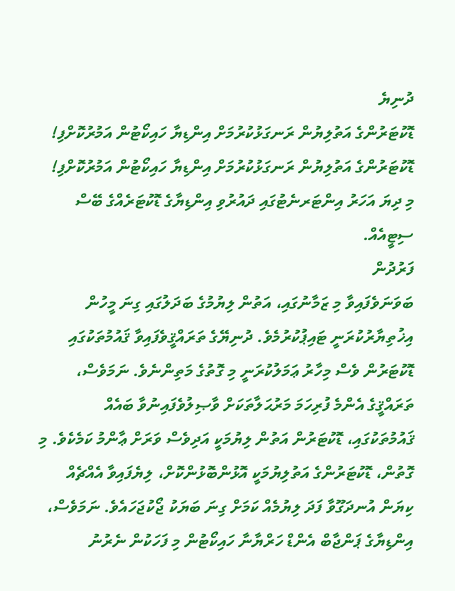ދުނިޔެ
ޑޮކުޓަރުންގެ އަތުލިޔުން ރަނގަޅުކުރުމަށް އިންޑިޔާ ހައިކޯޓުން އަމުރުކޮށްފި!
ޑޮކުޓަރުންގެ އަތުލިޔުން ރަނގަޅުކުރުމަށް އިންޑިޔާ ހައިކޯޓުން އަމުރުކޮށްފި!
މި ދިޔަ އަހަރު އިންޓަރނެޓުގައި ދައުރުވި އިންޑިޔާގެ ޑޮކުޓަރެއްގެ ބޭސް ސިޓީއެއް.
ފަރުދުން
ބަވަނަވެފައިވާ މި ޒަމާނުގައި، އަތުން ލިޔުމުގެ ބަދަލުގައި ގިނަ މީހުން އިޚުތިޔާރުކުރަނީ ޓައިޕުކުރުމެވެ. ދުނިޔޭގެ ތަރައްޤީވެފައިވާ ޤައުމުތަކުގައި ޑޮކުޓަރުން ވެސް މިހާރު ޢަމަލުކުރަނީ މި ގޮތުގެ މަތިންނެވެ. ނަމަވެސް، ތަރައްޤީގެ އެންމެ ފުރިހަމަ މަރުޙަލާތަކަށް ވާޞިލުވެފައިނުވާ ބައެއް ޤައުމުތަކުގައި، ޑޮކުޓަރުން އަތުން ލިޔުމަކީ އަދިވެސް ވަރަށް ޢާންމު ކަމެކެވެ. މި ގޮތުން، ޑޮކުޓަރުންގެ އަތުލިޔުމަކީ އޮޅުންބޮޅުންކޮށް، ލިޔެފައިވާ އެއްޗެއް ކިޔަން އުނދަގޫވާ ފަދަ ލިޔުމެއް ކަމަށް ގިނަ ބަޔަކު ޖޯކުޖަހައެވެ. ނަމަވެސް، އިންޑިޔާގެ ޕަންޖާބް އެންޑް ހަރްޔާނާ ހައިކޯޓުން މި ފަހަކުން ނެރުނު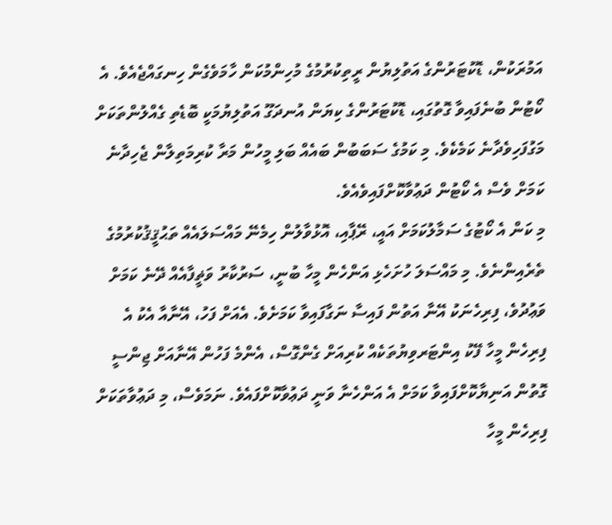އަމުރަކުން، ޑޮކުޓަރުންގެ އަތުލިޔުން ރީތިކުރުމުގެ މުހިންމުކަން ހާމަވެގެން ހިނގައްޖެއެވެ. އެ ކޯޓުން ބުނެފައިވާ ގޮތުގައި، ޑޮކުޓަރުންގެ ކިޔަން އުނދަގޫ އަތުލިޔުމަކީ ބޮޑެތި ގެއްލުންތަކަށް މަގުފަހިވެދާނެ ކަމެކެވެ. މި ކަމުގެ ސަބަބުން ބައެއް ބަލި މީހުން މަރާ ކުރިމަތިލާން ޖެހިދާނެ ކަމަށް ވެސް އެ ކޯޓުން ދަޢުވާކޮށްފައިވެއެވެ.
މި ކަން އެ ކޯޓުގެ ސަމާލުކަމަށް އައީ، ރޭޕާއި، އޮޅުވާލުން ހިމެނޭ މައްސަލައެއް ތަޙުޤީޤުކުރުމުގެ ތެރެއިންނެވެ. މި މައްސަލަ ހުށަހެޅި އަންހެން މީހާ ބުނީ، ސަރުކާރު ވަޡީފާއެއް ދޭނެ ކަމަށް ވަޢުދުވެ، ފިރިހެނަކު އޭނާ އަތުން ފައިސާ ނަގާފައިވާ ކަމަށެވެ. އެއަށް ފަހު، އޭނާއާ އެކު އެ ފިރިހެން މީހާ ފޭކު އިންޓަރވިޔުތަކެއް ކުރިއަށް ގެންގޮސް، އެންމެ ފަހުން އޭނާއަށް ޖިންސީ ގޮތުން އަނިޔާކޮށްފައިވާ ކަމަށް އެ އަންހެނާ ވަނީ ދަޢުވާކޮށްފައެވެ. ނަމަވެސް، މި ދަޢުވާތަކަށް ފިރިހެން މީހާ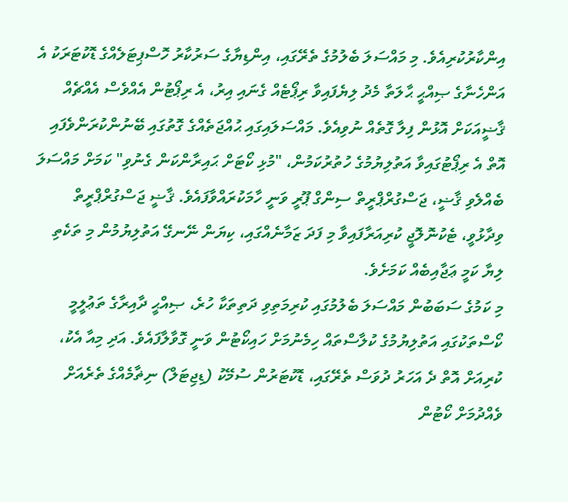އިންކާރުކުރިއެވެ. މި މައްސަލަ ބެލުމުގެ ތެރޭގައި، އިންޑިޔާގެ ސަރުކާރު ހޮސްޕިޓަލެއްގެ ޑޮކުޓަރަކު އެ އަންހެނާގެ ޞިއްޙީ ޙާލަތާ މެދު ލިޔެފައިވާ ރިޕޯޓެއް ގެނައި އިރު، އެ ރިޕޯޓުން އެއްވެސް އެއްޗެއް ޤާޟީއަކަށް އޮޅުން ފިލާ ގޮތެއް ނުވިއެވެ. މައްސަލައިގައި ޙުއްޖަތެއްގެ ގޮތުގައި ބޭނުންކުރަންވެފައި އޮތް އެ ރިޕޯޓުގައިވާ އަތުލިޔުމުގެ ހުތުރުކަމުން، "މުޅި ކޯޓަށް ޙައިރާންކަން ގެނުވި" ކަމަށް މައްސަލަ ބެއްލެވި ޤާޟީ، ޖަސްގުރްޕްރީތް ސިންގް ޕޫރީ ވަނީ ހާމަކުރައްވާފައެވެ. ޤާޟީ ޖަސްގުރްޕްރީތް ވިދާޅުވީ، ޓެކުނޮލޮޖީ ކުރިއަރާފައިވާ މި ފަދަ ޒަމާނެއްގައި، ކިޔަން ނޭނގޭ އަތުލިޔުމުން މި ތަކެތި ލިޔާ ކަމީ ޢަޖާއިބެއް ކަމަށެވެ.
މި ކަމުގެ ސަބަބުން މައްސަލަ ބެލުމުގައި ކުރިމަތިވި ދަތިތަކާ ހުރެ، ޞިއްޙީ ދާއިރާގެ ތަޢުލީމީ ކޯސްތަކުގައި އަތުލިޔުމުގެ ކުލާސްތައް ހިމެނުމަށް ހައިކޯޓުން ވަނީ ގޮވާލާފައެވެ. އަދި މިއާ އެކު، ކުރިއަށް އޮތް ދެ އަހަރު ދުވަސް ތެރޭގައި، ޑޮކުޓަރުން ސުމޭކު (ޑިޖިޓަލް) ނިޡާމެއްގެ ތެރެއަށް ވެއްދުމަށް ކޯޓުން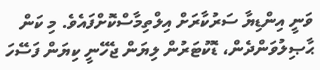ވަނީ އިންޑިޔާ ސަރުކާރަށް އިލްތިމާސްކޮށްފައެވެ. މި ކަން ޙާޞިލުވަންދެން، ޑޮކުޓަރުން ލިޔަން ޖެހޭނީ ކިޔަން ފަސޭހަ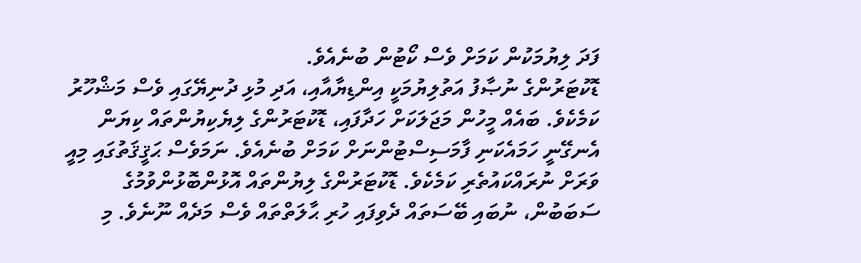ފަދަ ލިޔުމަކުން ކަމަށް ވެސް ކޯޓުން ބުނެއެވެ.
ޑޮކުޓަރުންގެ ނުޞާފު އަތުލިޔުމަކީ އިންޑިޔާއާއި، އަދި މުޅި ދުނިޔޭގައި ވެސް މަޝްހޫރު ކަމެކެވެ. ބައެއް މީހުން މަޖަލަކަށް ހަދާފައި، ޑޮކުޓަރުންގެ ލިޔެކިޔުންތައް ކިޔަން އެނގޭނީ ހަމައެކަނި ފާމަސިސްޓުންނަށް ކަމަށް ބުނެއެވެ. ނަމަވެސް ޙަޤީޤަތުގައި މިއީ ވަރަށް ނުރައްކައުތެރި ކަމެކެވެ. ޑޮކުޓަރުންގެ ލިޔުންތައް އޮޅުންބޮޅުންވުމުގެ ސަބަބުން، ނުބައި ބޭސަތައް ދެވިފައި ހުރި ޙާލަތްތައް ވެސް މަދެއް ނޫނެވެ. މި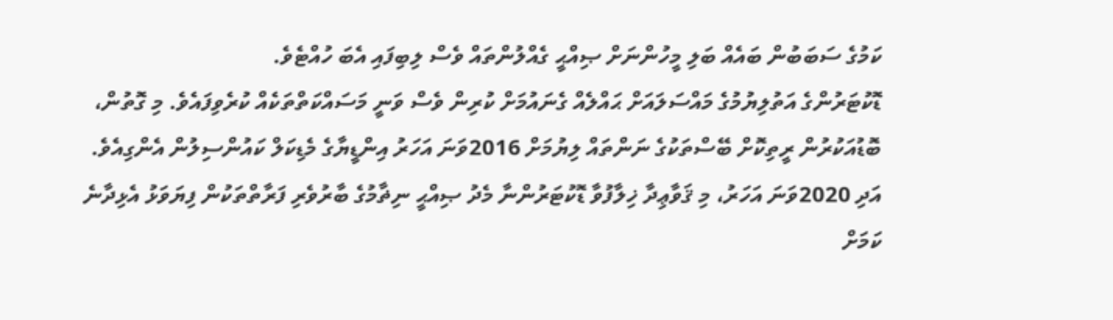ކަމުގެ ސަބަބުން ބައެއް ބަލި މީހުންނަށް ޞިއްޙީ ގެއްލުންތައް ވެސް ލިބިފައި އެބަ ހުއްޓެވެ.
ޑޮކުޓަރުންގެ އަތުލިޔުމުގެ މައްސަލައަށް ޙައްލެއް ގެނައުމަށް ކުރިން ވެސް ވަނީ މަސައްކަތްތަކެއް ކުރެވިފައެވެ. މި ގޮތުން، ބޮޑުއަކުރުން ރީތިކޮށް ބޭސްތަކުގެ ނަންތައް ލިޔުމަށް 2016ވަނަ އަހަރު އިންޑީޔާގެ މެޑިކަލް ކައުންސިލުން އެންގިއެވެ. އަދި 2020ވަނަ އަހަރު، މި ޤަވާޢިދާ ޚިލާފުވާ ޑޮކުޓަރުންނާ މެދު ޞިއްޙީ ނިޡާމުގެ ބާރުވެރި ފަރާތްތަކުން ފިޔަވަޅު އެޅިދާނެ ކަމަށް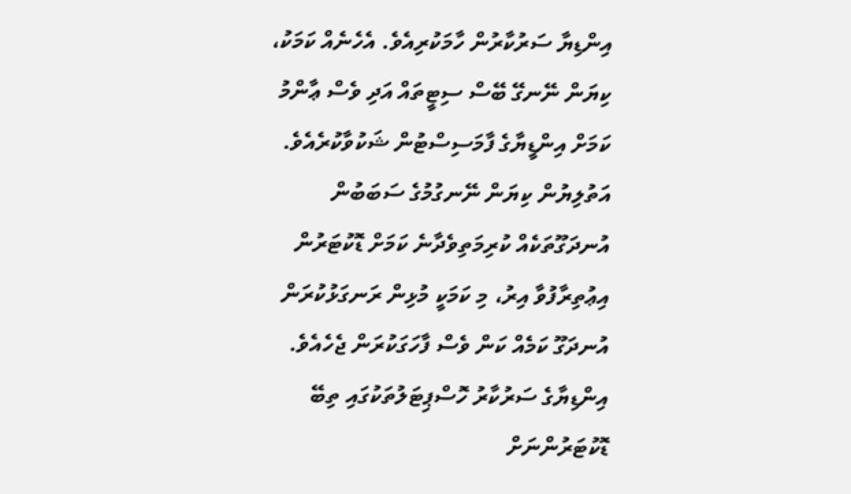އިންޑިޔާ ސަރުކާރުން ހާމަކުރިއެވެ. އެހެނެއް ކަމަކު، ކިޔަން ނޭނގޭ ބޭސް ސިޓީތައް އަދި ވެސް ޢާންމު ކަމަށް އިންޑީޔާގެ ފާމަސިސްޓުން ޝަކުވާކުރެއެވެ.
އަތުލިޔުން ކިޔަން ނޭނގުމުގެ ސަބަބުން އުނދަގޫތަކެއް ކުރިމަތިވެދާނެ ކަމަށް ޑޮކުޓަރުން އިޢުތިރާފުވާ އިރު، މި ކަމަކީ މުޅިން ރަނގަޅުކުރަން އުނދަގޫ ކަމެއް ކަން ވެސް ފާހަގަކުރަން ޖެހެއެވެ. އިންޑިޔާގެ ސަރުކާރު ހޮސްޕިޓަލުތަކުގައި ތިބޭ ޑޮކުޓަރުންނަށް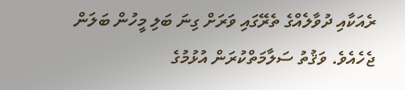ރެއަކާއި ދުވާލެއްގެ ތެރޭގައި ވަރަށް ގިނަ ބަލި މީހުން ބަލަން ޖެހެއެވެ. ވަޤުތު ސަލާމަތްކުރަން އުޅުމުގެ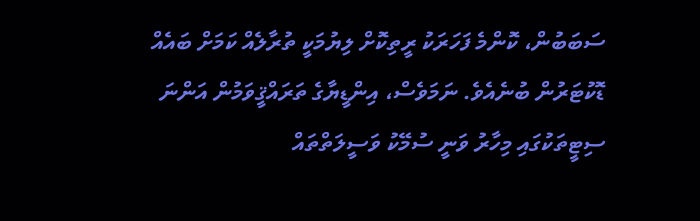ސަބަބުން، ކޮންމެ ފަހަރަކު ރީތިކޮށް ލިޔުމަކީ ތުރާލެއް ކަމަށް ބައެއް ޑޮކުޓަރުން ބުނެއެވެ. ނަމަވެސް، އިންޑީޔާގެ ތަރައްޤީވަމުން އަންނަ ސިޓީތަކުގައި މިހާރު ވަނީ ސުމޭކު ވަސީލަތްތައް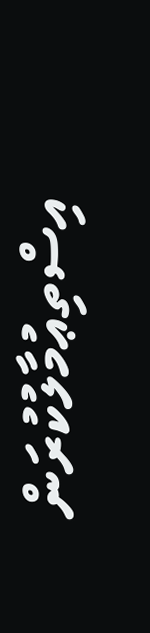އިސްތިޢުމާލުކުރަން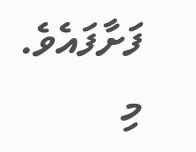ފަށާފައެވެ.
މި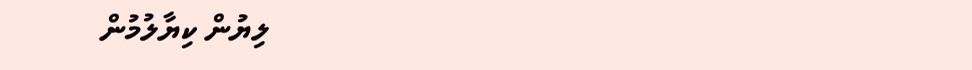ލިޔުން ކިޔާލުމުން